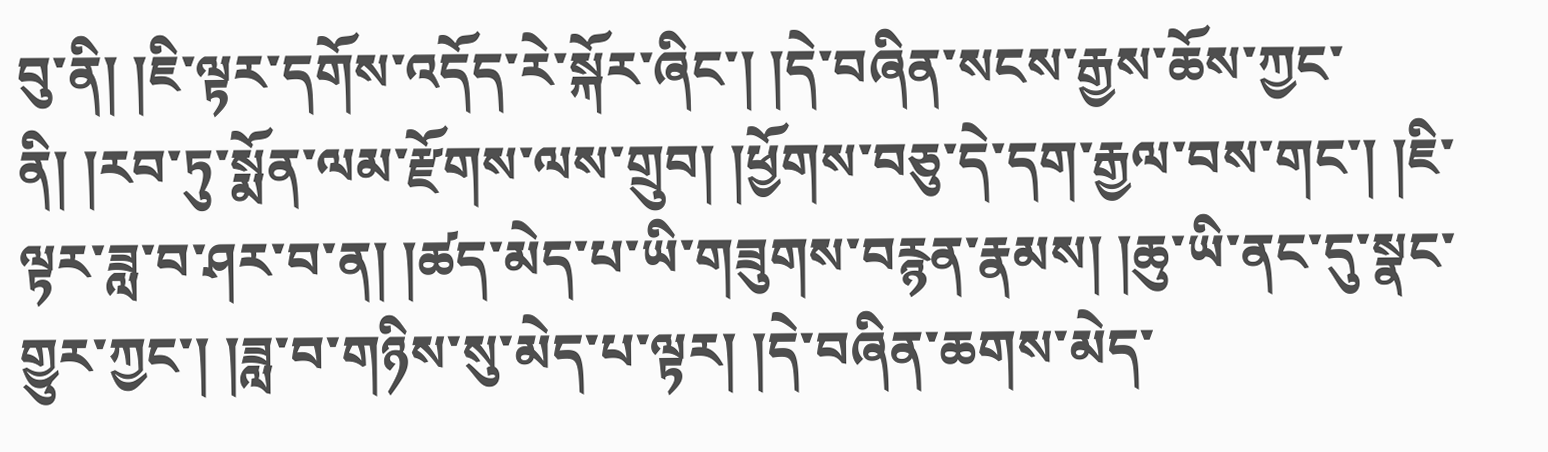བུ་ནི། །ཇི་ལྟར་དགོས་འདོད་རེ་སྐོར་ཞིང་། །དེ་བཞིན་སངས་རྒྱས་ཆོས་ཀྱང་ནི། །རབ་ཏུ་སྨོན་ལམ་རྫོགས་ལས་གྲུབ། །ཕྱོགས་བཅུ་དེ་དག་རྒྱལ་བས་གང་། །ཇི་ལྟར་ཟླ་བ་ཤར་བ་ན། །ཚད་མེད་པ་ཡི་གཟུགས་བརྙན་རྣམས། །ཆུ་ཡི་ནང་དུ་སྣང་གྱུར་ཀྱང་། །ཟླ་བ་གཉིས་སུ་མེད་པ་ལྟར། །དེ་བཞིན་ཆགས་མེད་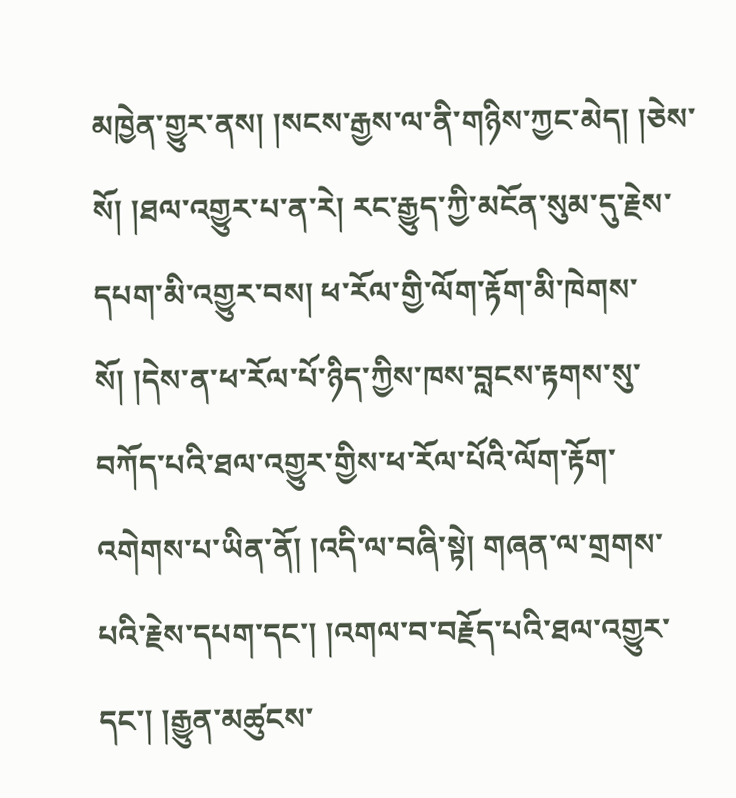མཁྱེན་གྱུར་ནས། །སངས་རྒྱས་ལ་ནི་གཉིས་ཀྱང་མེད། །ཅེས་སོ། །ཐལ་འགྱུར་པ་ན་རེ། རང་རྒྱུད་ཀྱི་མངོན་སུམ་དུ་རྗེས་དཔག་མི་འགྱུར་བས། ཕ་རོལ་གྱི་ལོག་རྟོག་མི་ཁེགས་སོ། །དེས་ན་ཕ་རོལ་པོ་ཉིད་ཀྱིས་ཁས་བླངས་རྟགས་སུ་བཀོད་པའི་ཐལ་འགྱུར་གྱིས་ཕ་རོལ་པོའི་ལོག་རྟོག་འགེགས་པ་ཡིན་ནོ། །འདི་ལ་བཞི་སྟེ། གཞན་ལ་གྲགས་པའི་རྗེས་དཔག་དང་། །འགལ་བ་བརྗོད་པའི་ཐལ་འགྱུར་དང་། །རྒྱུན་མཚུངས་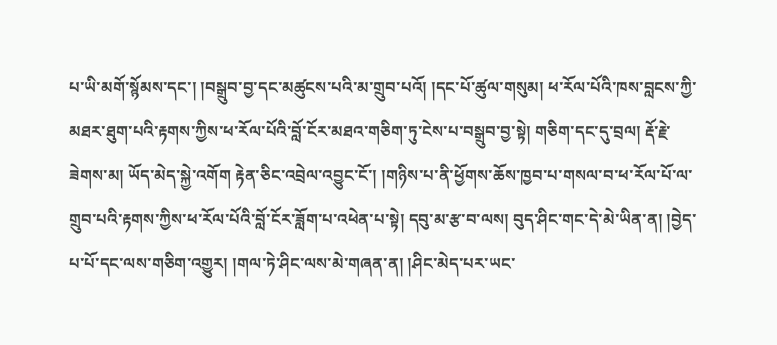པ་ཡི་མགོ་སྙོམས་དང་། །བསྒྲུབ་བྱ་དང་མཚུངས་པའི་མ་གྲུབ་པའོ། །དང་པོ་ཚུལ་གསུམ། ཕ་རོལ་པོའི་ཁས་བླངས་ཀྱི་མཐར་ཐུག་པའི་རྟགས་ཀྱིས་ཕ་རོལ་པོའི་བློ་ངོར་མཐའ་གཅིག་ཏུ་ངེས་པ་བསྒྲུབ་བྱ་སྟེ། གཅིག་དང་དུ་བྲལ། རྡོ་རྗེ་ཟེགས་མ། ཡོད་མེད་སྐྱེ་འགོག རྟེན་ཅིང་འབྲེལ་འབྱུང་ངོ་། །གཉིས་པ་ནི་ཕྱོགས་ཆོས་ཁྱབ་པ་གསལ་བ་ཕ་རོལ་པོ་ལ་གྲུབ་པའི་རྟགས་ཀྱིས་ཕ་རོལ་པོའི་བློ་ངོར་ཟློག་པ་འཕེན་པ་སྟེ། དབུ་མ་རྩ་བ་ལས། བུད་ཤིང་གང་དེ་མེ་ཡིན་ན། །བྱེད་པ་པོ་དང་ལས་གཅིག་འགྱུར། །གལ་ཏེ་ཤིང་ལས་མེ་གཞན་ན། །ཤིང་མེད་པར་ཡང་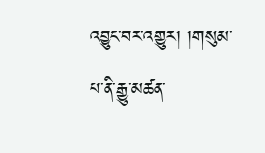འབྱུང་བར་འགྱུར། །གསུམ་པ་ནི་རྒྱུ་མཚན་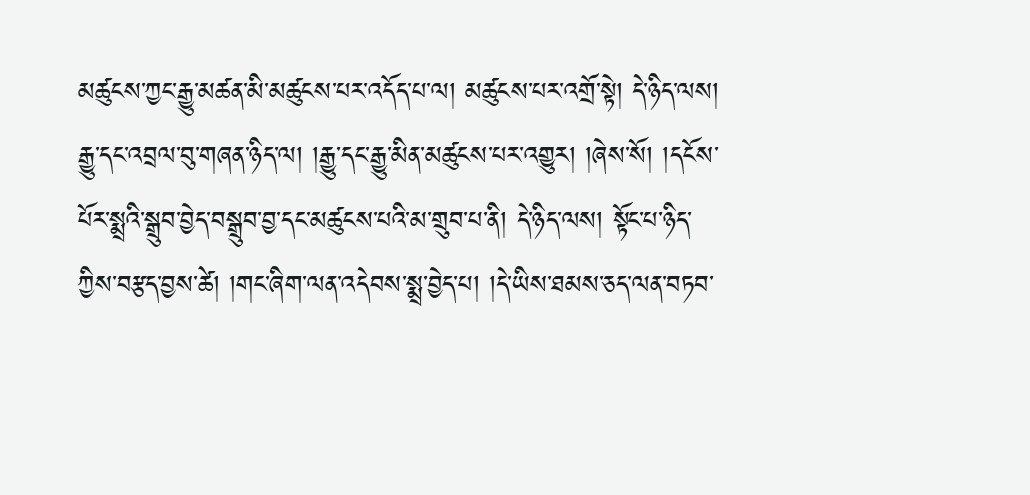མཚུངས་ཀྱང་རྒྱུ་མཚན་མི་མཚུངས་པར་འདོད་པ་ལ། མཚུངས་པར་འགྲོ་སྟེ། དེ་ཉིད་ལས། རྒྱུ་དང་འབྲལ་བུ་གཞན་ཉིད་ལ། །རྒྱུ་དང་རྒྱུ་མིན་མཚུངས་པར་འགྱུར། །ཞེས་སོ། །དངོས་པོར་སྨྲའི་སྒྲུབ་བྱེད་བསྒྲུབ་བྱ་དང་མཚུངས་པའི་མ་གྲུབ་པ་ནི། དེ་ཉིད་ལས། སྟོང་པ་ཉིད་ཀྱིས་བརྩད་བྱས་ཚེ། །གང་ཞིག་ལན་འདེབས་སྨྲ་བྱེད་པ། །དེ་ཡིས་ཐམས་ཅད་ལན་བཏབ་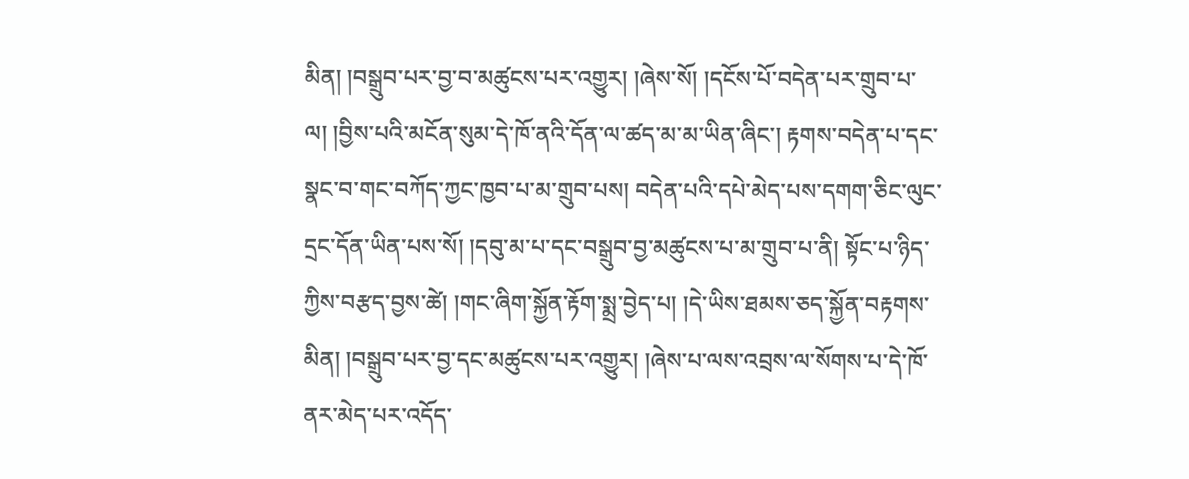མིན། །བསྒྲུབ་པར་བྱ་བ་མཚུངས་པར་འགྱུར། །ཞེས་སོ། །དངོས་པོ་བདེན་པར་གྲུབ་པ་ལ། །བྱིས་པའི་མངོན་སུམ་དེ་ཁོ་ནའི་དོན་ལ་ཚད་མ་མ་ཡིན་ཞིང་། རྟགས་བདེན་པ་དང་སྣང་བ་གང་བཀོད་ཀྱང་ཁྱབ་པ་མ་གྲུབ་པས། བདེན་པའི་དཔེ་མེད་པས་དགག་ཅིང་ལུང་དྲང་དོན་ཡིན་པས་སོ། །དབུ་མ་པ་དང་བསྒྲུབ་བྱ་མཚུངས་པ་མ་གྲུབ་པ་ནི། སྟོང་པ་ཉིད་ཀྱིས་བརྩད་བྱས་ཚེ། །གང་ཞིག་སྐྱོན་རྟོག་སྨྲ་བྱེད་པ། །དེ་ཡིས་ཐམས་ཅད་སྐྱོན་བརྟགས་མིན། །བསྒྲུབ་པར་བྱ་དང་མཚུངས་པར་འགྱུར། །ཞེས་པ་ལས་འབྲས་ལ་སོགས་པ་དེ་ཁོ་ནར་མེད་པར་འདོད་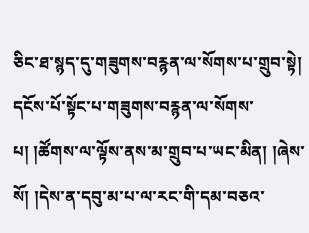ཅིང་ཐ་སྙད་དུ་གཟུགས་བརྙན་ལ་སོགས་པ་གྲུབ་སྟེ། དངོས་པོ་སྟོང་པ་གཟུགས་བརྙན་ལ་སོགས་པ། །ཚོགས་ལ་ལྟོས་ནས་མ་གྲུབ་པ་ཡང་མིན། །ཞེས་སོ། །དེས་ན་དབུ་མ་པ་ལ་རང་གི་དམ་བཅའ་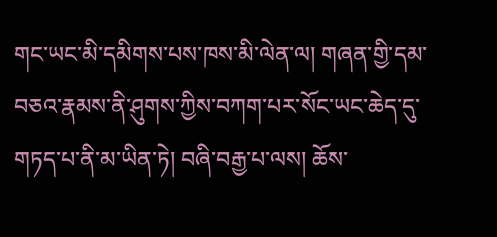གང་ཡང་མི་དམིགས་པས་ཁས་མི་ལེན་ལ། གཞན་གྱི་དམ་བཅའ་རྣམས་ནི་ཤུགས་ཀྱིས་བཀག་པར་སོང་ཡང་ཆེད་དུ་གཏད་པ་ནི་མ་ཡིན་ཏེ། བཞི་བརྒྱ་པ་ལས། ཆོས་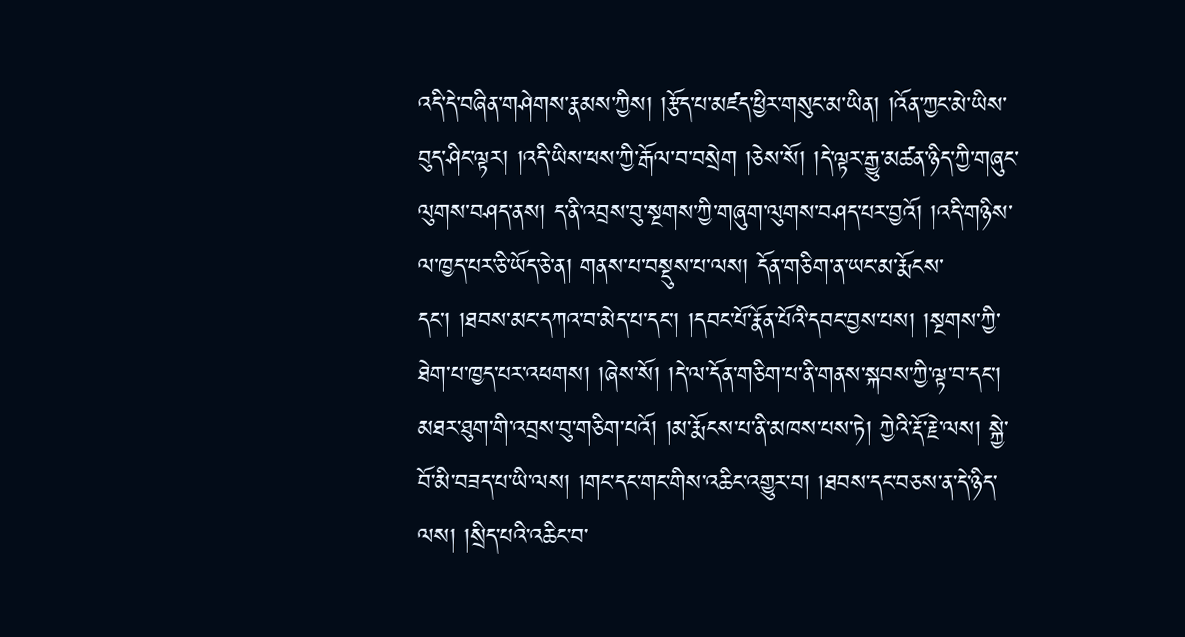འདི་དེ་བཞིན་གཤེགས་རྣམས་ཀྱིས། །རྩོད་པ་མཛད་ཕྱིར་གསུང་མ་ཡིན། །འོན་ཀྱང་མེ་ཡིས་བུད་ཤིང་ལྟར། །འདི་ཡིས་ཕས་ཀྱི་རྒོལ་བ་བསྲེག །ཅེས་སོ། །དེ་ལྟར་རྒྱུ་མཚན་ཉིད་ཀྱི་གཞུང་ལུགས་བཤད་ནས། ད་ནི་འབྲས་བུ་སྔགས་ཀྱི་གཞུག་ལུགས་བཤད་པར་བྱའོ། །འདི་གཉིས་ལ་ཁྱད་པར་ཅི་ཡོད་ཅེ་ན། གནས་པ་བསྡུས་པ་ལས། དོན་གཅིག་ན་ཡང་མ་རྨོངས་དང་། །ཐབས་མང་དཀའ་བ་མེད་པ་དང་། །དབང་པོ་རྣོན་པོའི་དབང་བྱས་པས། །སྔགས་ཀྱི་ཐེག་པ་ཁྱད་པར་འཕགས། །ཞེས་སོ། །དེ་ལ་དོན་གཅིག་པ་ནི་གནས་སྐབས་ཀྱི་ལྟ་བ་དང་། མཐར་ཐུག་གི་འབྲས་བུ་གཅིག་པའོ། །མ་རྨོངས་པ་ནི་མཁས་པས་ཏེ། ཀྱེའི་རྡོ་རྗེ་ལས། སྐྱེ་བོ་མི་བཟད་པ་ཡི་ལས། །གང་དང་གང་གིས་འཆིང་འགྱུར་བ། །ཐབས་དང་བཅས་ན་དེ་ཉིད་ལས། །སྲིད་པའི་འཆིང་བ་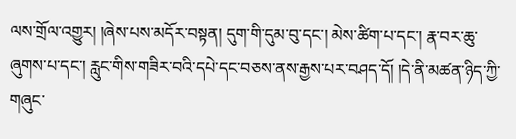ལས་གྲོལ་འགྱུར། །ཞེས་པས་མདོར་བསྟན། དུག་གི་དུམ་བུ་དང་། མེས་ཚིག་པ་དང་། རྣ་བར་ཆུ་ཞུགས་པ་དང་། རླུང་གིས་གཟིར་བའི་དཔེ་དང་བཅས་ནས་རྒྱས་པར་བཤད་དོ། །དེ་ནི་མཚན་ཉིད་ཀྱི་གཞུང་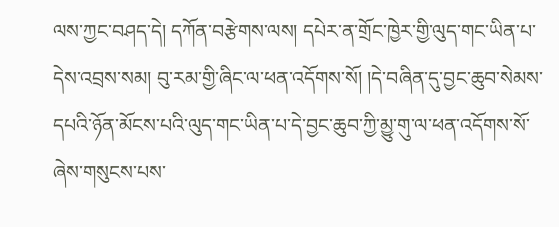ལས་ཀྱང་བཤད་དེ། དཀོན་བརྩེགས་ལས། དཔེར་ན་གྲོང་ཁྱེར་གྱི་ལུད་གང་ཡིན་པ་དེས་འབྲས་སམ། བུ་རམ་གྱི་ཞིང་ལ་ཕན་འདོགས་སོ། །དེ་བཞིན་དུ་བྱང་ཆུབ་སེམས་དཔའི་ཉོན་མོངས་པའི་ལུད་གང་ཡིན་པ་དེ་བྱང་ཆུབ་ཀྱི་མྱུ་གུ་ལ་ཕན་འདོགས་སོ་ཞེས་གསུངས་པས་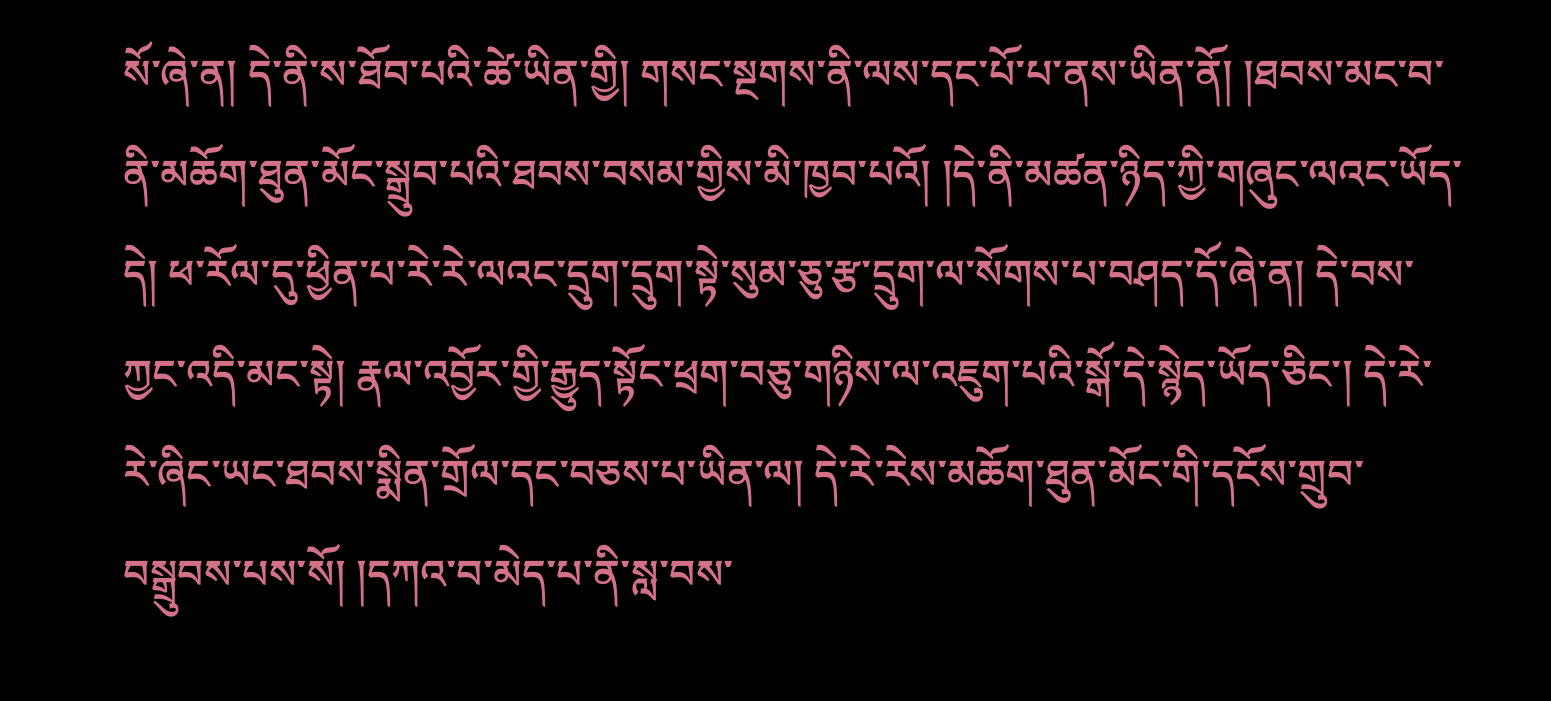སོ་ཞེ་ན། དེ་ནི་ས་ཐོབ་པའི་ཚེ་ཡིན་གྱི། གསང་སྔགས་ནི་ལས་དང་པོ་པ་ནས་ཡིན་ནོ། །ཐབས་མང་བ་ནི་མཆོག་ཐུན་མོང་སྒྲུབ་པའི་ཐབས་བསམ་གྱིས་མི་ཁྱབ་པའོ། །དེ་ནི་མཚན་ཉིད་ཀྱི་གཞུང་ལའང་ཡོད་དེ། ཕ་རོལ་དུ་ཕྱིན་པ་རེ་རེ་ལའང་དྲུག་དྲུག་སྟེ་སུམ་ཅུ་རྩ་དྲུག་ལ་སོགས་པ་བཤད་དོ་ཞེ་ན། དེ་བས་ཀྱང་འདི་མང་སྟེ། རྣལ་འབྱོར་གྱི་རྒྱུད་སྟོང་ཕྲག་བཅུ་གཉིས་ལ་འཇུག་པའི་སྒོ་དེ་སྙེད་ཡོད་ཅིང་། དེ་རེ་རེ་ཞིང་ཡང་ཐབས་སྨིན་གྲོལ་དང་བཅས་པ་ཡིན་ལ། དེ་རེ་རེས་མཆོག་ཐུན་མོང་གི་དངོས་གྲུབ་བསྒྲུབས་པས་སོ། །དཀའ་བ་མེད་པ་ནི་སླ་བས་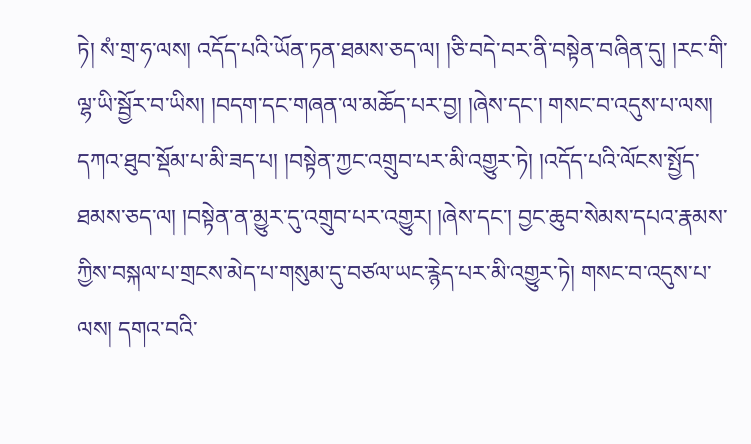ཏེ། སཾ་གྲ་ཧ་ལས། འདོད་པའི་ཡོན་ཏན་ཐམས་ཅད་ལ། །ཅི་བདེ་བར་ནི་བསྟེན་བཞིན་དུ། །རང་གི་ལྷ་ཡི་སྦྱོར་བ་ཡིས། །བདག་དང་གཞན་ལ་མཆོད་པར་བྱ། །ཞེས་དང་། གསང་བ་འདུས་པ་ལས། དཀའ་ཐུབ་སྡོམ་པ་མི་ཟད་པ། །བསྟེན་ཀྱང་འགྲུབ་པར་མི་འགྱུར་ཏེ། །འདོད་པའི་ལོངས་སྤྱོད་ཐམས་ཅད་ལ། །བསྟེན་ན་མྱུར་དུ་འགྲུབ་པར་འགྱུར། །ཞེས་དང་། བྱང་ཆུབ་སེམས་དཔའ་རྣམས་ཀྱིས་བསྐལ་པ་གྲངས་མེད་པ་གསུམ་དུ་བཙལ་ཡང་རྙེད་པར་མི་འགྱུར་ཏེ། གསང་བ་འདུས་པ་ལས། དགའ་བའི་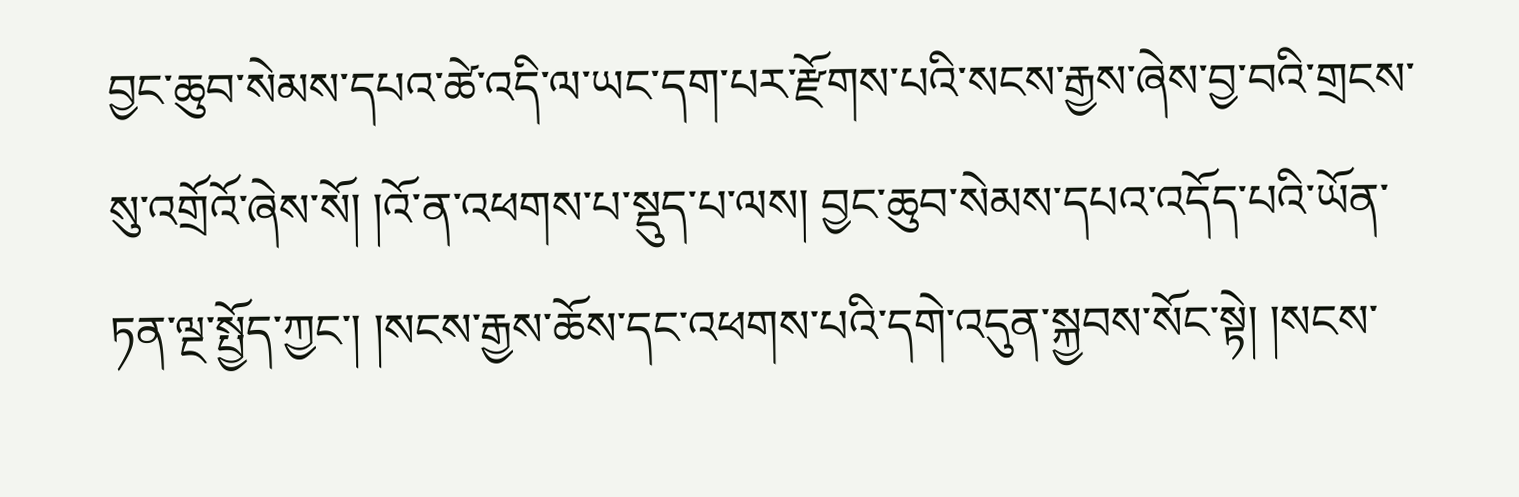བྱང་ཆུབ་སེམས་དཔའ་ཚེ་འདི་ལ་ཡང་དག་པར་རྫོགས་པའི་སངས་རྒྱས་ཞེས་བྱ་བའི་གྲངས་སུ་འགྲོའོ་ཞེས་སོ། །འོ་ན་འཕགས་པ་སྡུད་པ་ལས། བྱང་ཆུབ་སེམས་དཔའ་འདོད་པའི་ཡོན་ཏན་ལྔ་སྤྱོད་ཀྱང་། །སངས་རྒྱས་ཆོས་དང་འཕགས་པའི་དགེ་འདུན་སྐྱབས་སོང་སྟེ། །སངས་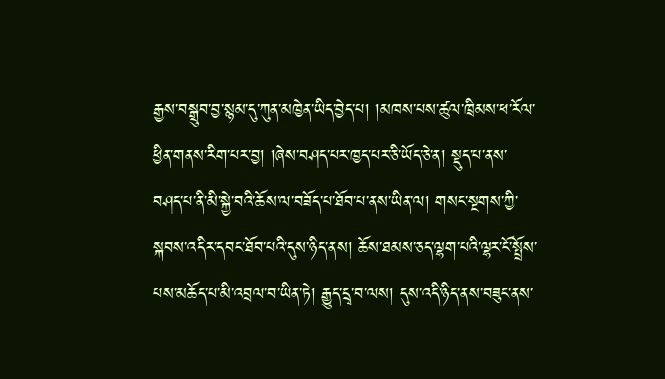རྒྱས་བསྒྲུབ་བྱ་སྙམ་དུ་ཀུན་མཁྱེན་ཡིད་བྱེད་པ། །མཁས་པས་ཚུལ་ཁྲིམས་ཕ་རོལ་ཕྱིན་གནས་རིག་པར་བྱ། །ཞེས་བཤད་པར་ཁྱད་པར་ཅི་ཡོད་ཅེ་ན། སྡུད་པ་ནས་བཤད་པ་ནི་མི་སྐྱེ་བའི་ཆོས་ལ་བཟོད་པ་ཐོབ་པ་ནས་ཡིན་ལ། གསང་སྔགས་ཀྱི་སྐབས་འདིར་དབང་ཐོབ་པའི་དུས་ཉིད་ནས། ཆོས་ཐམས་ཅད་ལྷག་པའི་ལྷར་ངོ་སྤྲོས་པས་མཆོད་པ་མི་འབྲལ་བ་ཡིན་ཏེ། རྒྱུད་དྲྭ་བ་ལས། དུས་འདི་ཉིད་ནས་བཟུང་ནས་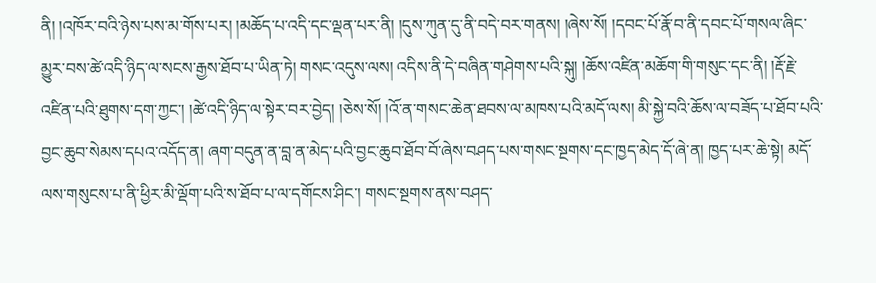ནི། །འཁོར་བའི་ཉེས་པས་མ་གོས་པར། །མཆོད་པ་འདི་དང་ལྡན་པར་ནི། །དུས་ཀུན་དུ་ནི་བདེ་བར་གནས། །ཞེས་སོ། །དབང་པོ་རྣོ་བ་ནི་དབང་པོ་གསལ་ཞིང་མྱུར་བས་ཚེ་འདི་ཉིད་ལ་སངས་རྒྱས་ཐོབ་པ་ཡིན་ཏེ། གསང་འདུས་ལས། འདིས་ནི་དེ་བཞིན་གཤེགས་པའི་སྐུ། །ཆོས་འཛིན་མཆོག་གི་གསུང་དང་ནི། །རྡོ་རྗེ་འཛིན་པའི་ཐུགས་དག་ཀྱང་། །ཚེ་འདི་ཉིད་ལ་སྟེར་བར་བྱེད། །ཅེས་སོ། །འོ་ན་གསང་ཆེན་ཐབས་ལ་མཁས་པའི་མདོ་ལས། མི་སྐྱེ་བའི་ཆོས་ལ་བཟོད་པ་ཐོབ་པའི་བྱང་ཆུབ་སེམས་དཔའ་འདོད་ན། ཞག་བདུན་ན་བླ་ན་མེད་པའི་བྱང་ཆུབ་ཐོབ་བོ་ཞེས་བཤད་པས་གསང་སྔགས་དང་ཁྱད་མེད་དོ་ཞེ་ན། ཁྱད་པར་ཆེ་སྟེ། མདོ་ལས་གསུངས་པ་ནི་ཕྱིར་མི་ལྡོག་པའི་ས་ཐོབ་པ་ལ་དགོངས་ཤིང་། གསང་སྔགས་ནས་བཤད་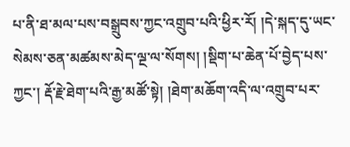པ་ནི་ཐ་མལ་པས་བསྒྲུབས་ཀྱང་འགྲུབ་པའི་ཕྱིར་རོ། །དེ་སྐད་དུ་ཡང་སེམས་ཅན་མཚམས་མེད་ལྔ་ལ་སོགས། །སྡིག་པ་ཆེན་པོ་བྱེད་པས་ཀྱང་། རྡོ་རྗེ་ཐེག་པའི་རྒྱ་མཚོ་སྟེ། །ཐེག་མཆོག་འདི་ལ་འགྲུབ་པར་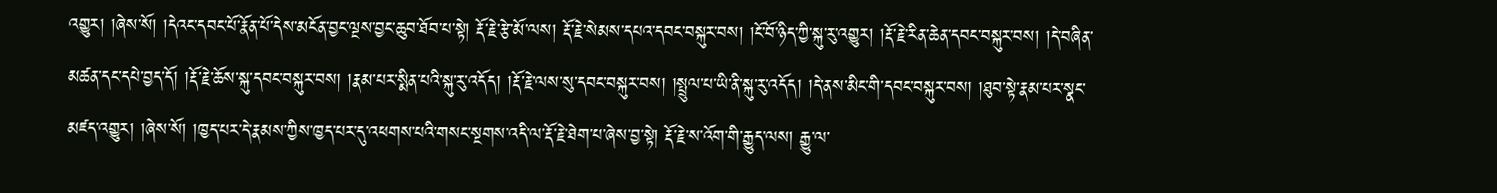འགྱུར། །ཞེས་སོ། །དེའང་དབང་པོ་རྣོན་པོ་དེས་མངོན་བྱང་ལྔས་བྱང་ཆུབ་ཐོབ་པ་སྟེ། རྡོ་རྗེ་རྩེ་མོ་ལས། རྡོ་རྗེ་སེམས་དཔའ་དབང་བསྐུར་བས། །ངོ་བོ་ཉིད་ཀྱི་སྐུ་རུ་འགྱུར། །རྡོ་རྗེ་རིན་ཆེན་དབང་བསྐུར་བས། །དེ་བཞིན་མཚན་དང་དཔེ་བྱད་དོ། །རྡོ་རྗེ་ཆོས་སྐུ་དབང་བསྐུར་བས། །རྣམ་པར་སྨིན་པའི་སྐུ་རུ་འདོད། །རྡོ་རྗེ་ལས་སུ་དབང་བསྐུར་བས། །སྤྲུལ་པ་ཡི་ནི་སྐུ་རུ་འདོད། །དེ་ནས་མིང་གི་དབང་བསྐུར་བས། །ཐུབ་སྟེ་རྣམ་པར་སྣང་མཛད་འགྱུར། །ཞེས་སོ། །ཁྱད་པར་དེ་རྣམས་ཀྱིས་ཁྱད་པར་དུ་འཕགས་པའི་གསང་སྔགས་འདི་ལ་རྡོ་རྗེ་ཐེག་པ་ཞེས་བྱ་སྟེ། རྡོ་རྗེ་ས་འོག་གི་རྒྱུད་ལས། རྒྱུ་ལ་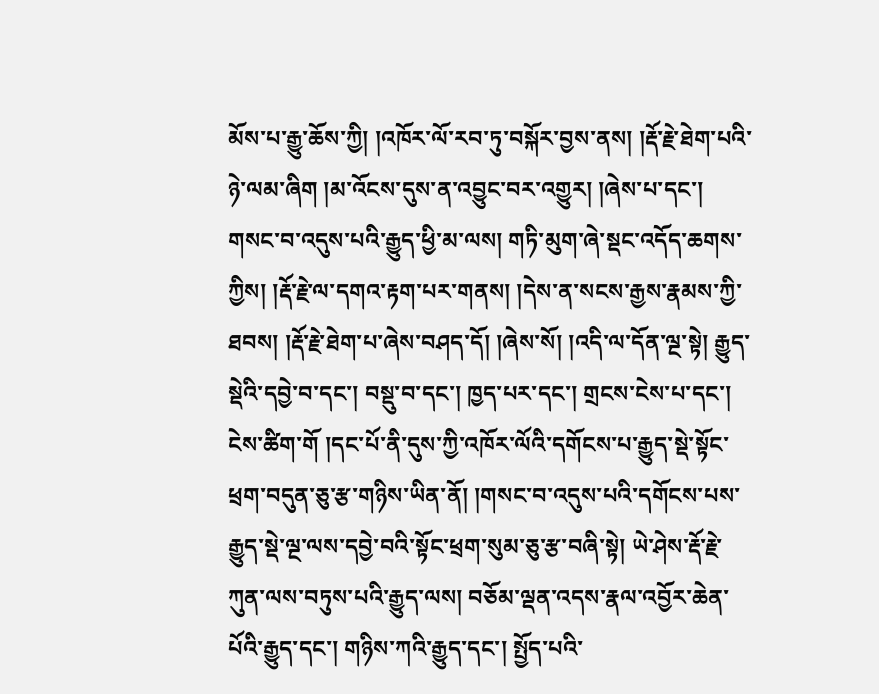མོས་པ་རྒྱུ་ཆོས་ཀྱི། །འཁོར་ལོ་རབ་ཏུ་བསྐོར་བྱས་ནས། །རྡོ་རྗེ་ཐེག་པའི་ཉེ་ལམ་ཞིག །མ་འོངས་དུས་ན་འབྱུང་བར་འགྱུར། །ཞེས་པ་དང་། གསང་བ་འདུས་པའི་རྒྱུད་ཕྱི་མ་ལས། གཏི་མུག་ཞེ་སྡང་འདོད་ཆགས་ཀྱིས། །རྡོ་རྗེ་ལ་དགའ་རྟག་པར་གནས། །དེས་ན་སངས་རྒྱས་རྣམས་ཀྱི་ཐབས། །རྡོ་རྗེ་ཐེག་པ་ཞེས་བཤད་དོ། །ཞེས་སོ། །འདི་ལ་དོན་ལྔ་སྟེ། རྒྱུད་སྡེའི་དབྱེ་བ་དང་། བསྡུ་བ་དང་། ཁྱད་པར་དང་། གྲངས་ངེས་པ་དང་། ངེས་ཚིག་གོ །དང་པོ་ནི་དུས་ཀྱི་འཁོར་ལོའི་དགོངས་པ་རྒྱུད་སྡེ་སྟོང་ཕྲག་བདུན་ཅུ་རྩ་གཉིས་ཡིན་ནོ། །གསང་བ་འདུས་པའི་དགོངས་པས་རྒྱུད་སྡེ་ལྔ་ལས་དབྱེ་བའི་སྟོང་ཕྲག་སུམ་ཅུ་རྩ་བཞི་སྟེ། ཡེ་ཤེས་རྡོ་རྗེ་ཀུན་ལས་བཏུས་པའི་རྒྱུད་ལས། བཅོམ་ལྡན་འདས་རྣལ་འབྱོར་ཆེན་པོའི་རྒྱུད་དང་། གཉིས་ཀའི་རྒྱུད་དང་། སྤྱོད་པའི་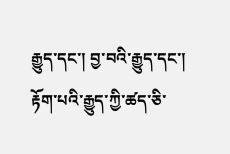རྒྱུད་དང་། བྱ་བའི་རྒྱུད་དང་། རྟོག་པའི་རྒྱུད་ཀྱི་ཚད་ཅི་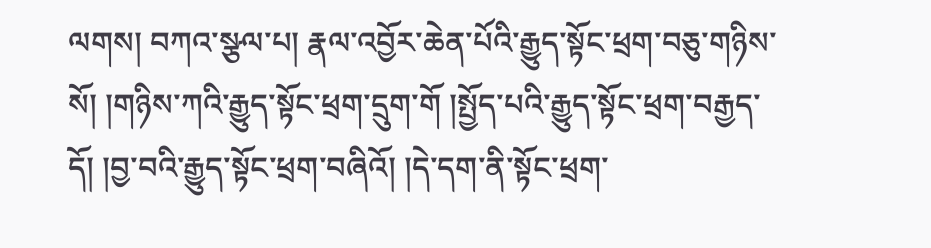ལགས། བཀའ་སྩལ་པ། རྣལ་འབྱོར་ཆེན་པོའི་རྒྱུད་སྟོང་ཕྲག་བཅུ་གཉིས་སོ། །གཉིས་ཀའི་རྒྱུད་སྟོང་ཕྲག་དྲུག་གོ །སྤྱོད་པའི་རྒྱུད་སྟོང་ཕྲག་བརྒྱད་དོ། །བྱ་བའི་རྒྱུད་སྟོང་ཕྲག་བཞིའོ། །དེ་དག་ནི་སྟོང་ཕྲག་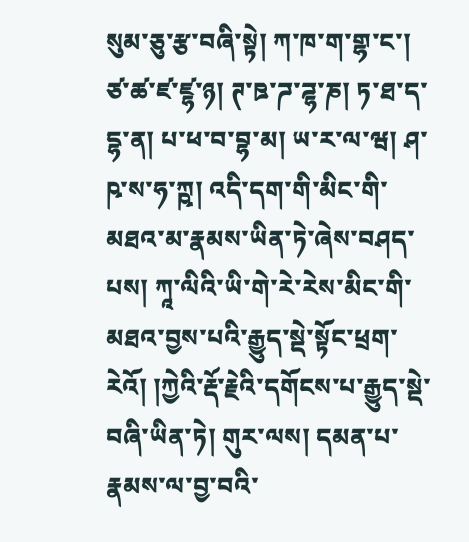སུམ་ཅུ་རྩ་བཞི་སྟེ། ཀ་ཁ་ག་གྷ་ང་། ཙ་ཚ་ཛ་ཛྷ་ཉ། ཊ་ཋ་ཌ་ཌྷ་ཎ། ཏ་ཐ་ད་དྷ་ན། པ་ཕ་བ་བྷ་མ། ཡ་ར་ལ་ཝ། ཤ་ཥ་ས་ཧ་ཀྵ། འདི་དག་གི་མིང་གི་མཐའ་མ་རྣམས་ཡིན་ཏེ་ཞེས་བཤད་པས། ཀཱ་ལིའི་ཡི་གེ་རེ་རེས་མིང་གི་མཐའ་བྱས་པའི་རྒྱུད་སྡེ་སྟོང་ཕྲག་རེའོ། །ཀྱེའི་རྡོ་རྗེའི་དགོངས་པ་རྒྱུད་སྡེ་བཞི་ཡིན་ཏེ། གུར་ལས། དམན་པ་རྣམས་ལ་བྱ་བའི་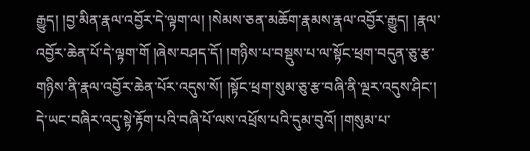རྒྱུད། །བྱ་མིན་རྣལ་འབྱོར་དེ་ལྟག་ལ། །སེམས་ཅན་མཆོག་རྣམས་རྣལ་འབྱོར་རྒྱུད། །རྣལ་འབྱོར་ཆེན་པོ་དེ་ལྟག་གོ །ཞེས་བཤད་དོ། །གཉིས་པ་བསྡུས་པ་ལ་སྟོང་ཕྲག་བདུན་ཅུ་རྩ་གཉིས་ནི་རྣལ་འབྱོར་ཆེན་པོར་འདུས་སོ། །སྟོང་ཕྲག་སུམ་ཅུ་རྩ་བཞི་ནི་ལྔར་འདུས་ཤིང་། དེ་ཡང་བཞིར་འདུ་སྟེ་རྟོག་པའི་བཞི་པོ་ལས་འཕྲོས་པའི་དུམ་བུའོ། །གསུམ་པ་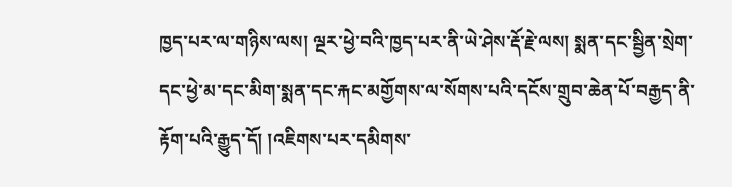ཁྱད་པར་ལ་གཉིས་ལས། ལྔར་ཕྱེ་བའི་ཁྱད་པར་ནི་ཡེ་ཤེས་རྡོ་རྗེ་ལས། སྨན་དང་སྦྱིན་སྲེག་དང་ཕྱེ་མ་དང་མིག་སྨན་དང་རྐང་མགྱོགས་ལ་སོགས་པའི་དངོས་གྲུབ་ཆེན་པོ་བརྒྱད་ནི་རྟོག་པའི་རྒྱུད་དོ། །འཇིགས་པར་དམིགས་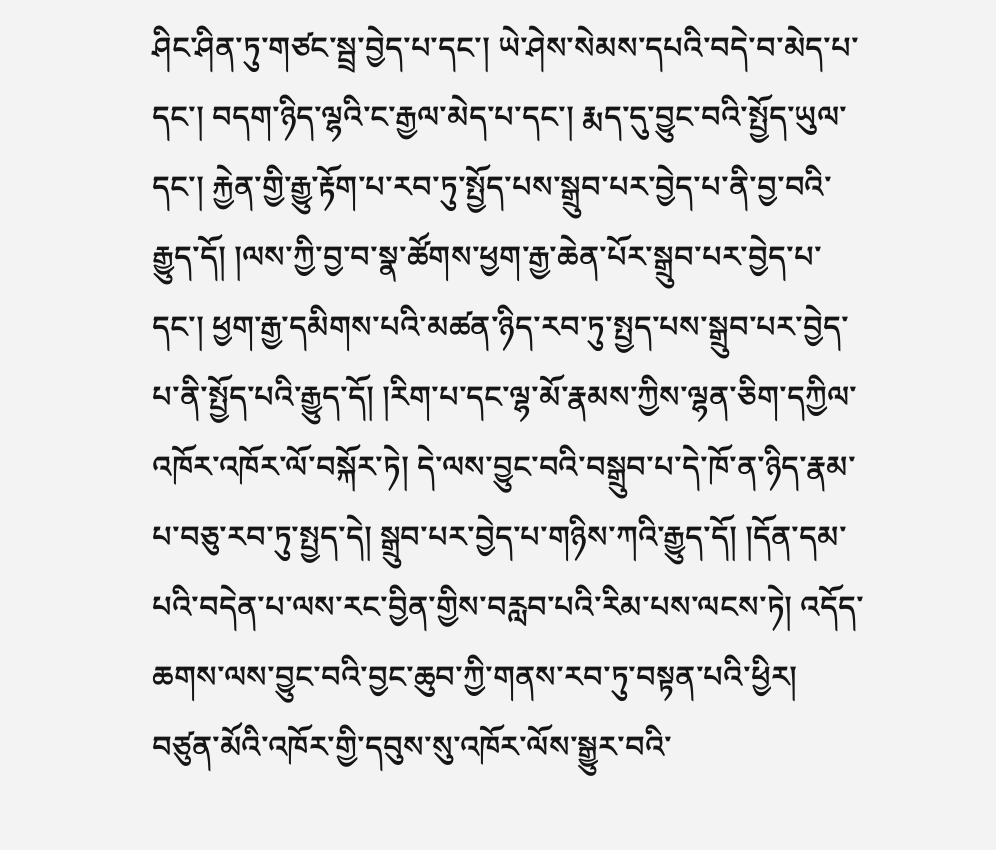ཤིང་ཤིན་ཏུ་གཙང་སྦྲ་བྱེད་པ་དང་། ཡེ་ཤེས་སེམས་དཔའི་བདེ་བ་མེད་པ་དང་། བདག་ཉིད་ལྷའི་ང་རྒྱལ་མེད་པ་དང་། རྨད་དུ་བྱུང་བའི་སྤྱོད་ཡུལ་དང་། རྐྱེན་གྱི་རྒྱུ་རྟོག་པ་རབ་ཏུ་སྤྱོད་པས་སྒྲུབ་པར་བྱེད་པ་ནི་བྱ་བའི་རྒྱུད་དོ། །ལས་ཀྱི་བྱ་བ་སྣ་ཚོགས་ཕྱག་རྒྱ་ཆེན་པོར་སྒྲུབ་པར་བྱེད་པ་དང་། ཕྱག་རྒྱ་དམིགས་པའི་མཚན་ཉིད་རབ་ཏུ་སྤྱད་པས་སྒྲུབ་པར་བྱེད་པ་ནི་སྤྱོད་པའི་རྒྱུད་དོ། །རིག་པ་དང་ལྷ་མོ་རྣམས་ཀྱིས་ལྷན་ཅིག་དཀྱིལ་འཁོར་འཁོར་ལོ་བསྐོར་ཏེ། དེ་ལས་བྱུང་བའི་བསྒྲུབ་པ་དེ་ཁོ་ན་ཉིད་རྣམ་པ་བཅུ་རབ་ཏུ་སྤྱད་དེ། སྒྲུབ་པར་བྱེད་པ་གཉིས་ཀའི་རྒྱུད་དོ། །དོན་དམ་པའི་བདེན་པ་ལས་རང་བྱིན་གྱིས་བརླབ་པའི་རིམ་པས་ལངས་ཏེ། འདོད་ཆགས་ལས་བྱུང་བའི་བྱང་ཆུབ་ཀྱི་གནས་རབ་ཏུ་བསྟན་པའི་ཕྱིར། བཙུན་མོའི་འཁོར་གྱི་དབུས་སུ་འཁོར་ལོས་སྒྱུར་བའི་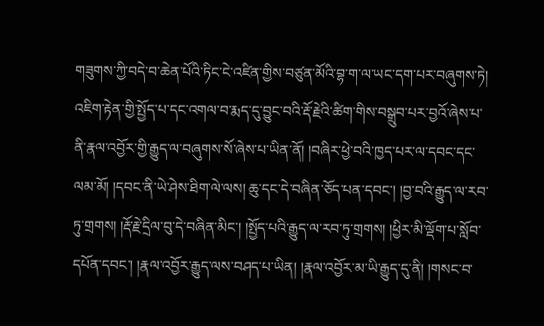གཟུགས་ཀྱི་བདེ་བ་ཆེན་པོའི་ཏིང་ངེ་འཛིན་གྱིས་བཙུན་མོའི་བྷ་ག་ལ་ཡང་དག་པར་བཞུགས་ཏེ། འཇིག་རྟེན་གྱི་སྤྱོད་པ་དང་འགལ་བ་རྨད་དུ་བྱུང་བའི་རྡོ་རྗེའི་ཚིག་གིས་བསྒྲུབ་པར་བྱའོ་ཞེས་པ་ནི་རྣལ་འབྱོར་གྱི་རྒྱུད་ལ་བཞུགས་སོ་ཞེས་པ་ཡིན་ནོ། །བཞིར་ཕྱེ་བའི་ཁྱད་པར་ལ་དབང་དང་ལམ་མོ། །དབང་ནི་ཡེ་ཤེས་ཐིག་ལེ་ལས། ཆུ་དང་དེ་བཞིན་ཅོད་པན་དབང་། །བྱ་བའི་རྒྱུད་ལ་རབ་ཏུ་གྲགས། །རྡོ་རྗེ་དྲིལ་བུ་དེ་བཞིན་མིང་། །སྤྱོད་པའི་རྒྱུད་ལ་རབ་ཏུ་གྲགས། །ཕྱིར་མི་ལྡོག་པ་སློབ་དཔོན་དབང་། །རྣལ་འབྱོར་རྒྱུད་ལས་བཤད་པ་ཡིན། །རྣལ་འབྱོར་མ་ཡི་རྒྱུད་དུ་ནི། །གསང་བ་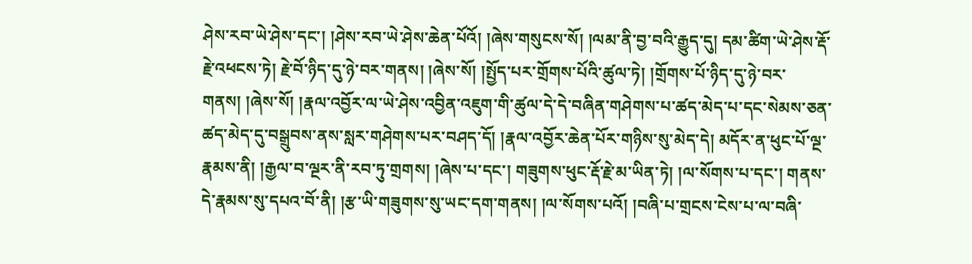ཤེས་རབ་ཡེ་ཤེས་དང་། །ཤེས་རབ་ཡེ་ཤེས་ཆེན་པོའོ། །ཞེས་གསུངས་སོ། །ལམ་ནི་བྱ་བའི་རྒྱུད་དུ། དམ་ཚིག་ཡེ་ཤེས་རྡོ་རྗེ་འཕངས་ཏེ། རྗེ་བོ་ཉིད་དུ་ཉེ་བར་གནས། །ཞེས་སོ། །སྤྱོད་པར་གྲོགས་པོའི་ཚུལ་ཏེ། །གྲོགས་པོ་ཉིད་དུ་ཉེ་བར་གནས། །ཞེས་སོ། །རྣལ་འབྱོར་ལ་ཡེ་ཤེས་འབྱིན་འཇུག་གི་ཚུལ་དེ་དེ་བཞིན་གཤེགས་པ་ཚད་མེད་པ་དང་སེམས་ཅན་ཚད་མེད་དུ་བསྒྲུབས་ནས་སླར་གཤེགས་པར་བཤད་དོ། །རྣལ་འབྱོར་ཆེན་པོར་གཉིས་སུ་མེད་དེ། མདོར་ན་ཕུང་པོ་ལྔ་རྣམས་ནི། །རྒྱལ་བ་ལྔར་ནི་རབ་ཏུ་གྲགས། །ཞེས་པ་དང་། གཟུགས་ཕུང་རྡོ་རྗེ་མ་ཡིན་ཏེ། །ལ་སོགས་པ་དང་། གནས་དེ་རྣམས་སུ་དཔའ་བོ་ནི། །རྩ་ཡི་གཟུགས་སུ་ཡང་དག་གནས། །ལ་སོགས་པའོ། །བཞི་པ་གྲངས་ངེས་པ་ལ་བཞི་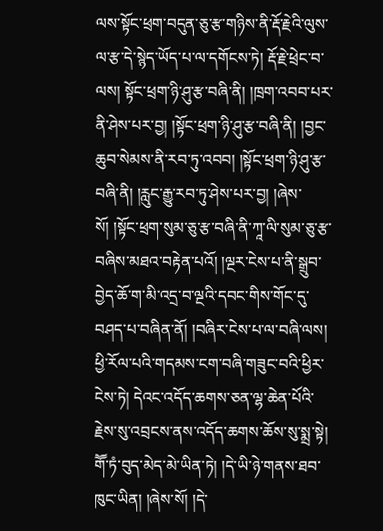ལས་སྟོང་ཕྲག་བདུན་ཅུ་རྩ་གཉིས་ནི་རྡོ་རྗེའི་ལུས་ལ་རྩ་དེ་སྙེད་ཡོད་པ་ལ་དགོངས་ཏེ། རྡོ་རྗེ་ཕྲེང་བ་ལས། སྟོང་ཕྲག་ཉི་ཤུ་རྩ་བཞི་ནི། །ཁྲག་འབབ་པར་ནི་ཤེས་པར་བྱ། །སྟོང་ཕྲག་ཉི་ཤུ་རྩ་བཞི་ནི། །བྱང་ཆུབ་སེམས་ནི་རབ་ཏུ་འབབ། །སྟོང་ཕྲག་ཉི་ཤུ་རྩ་བཞི་ནི། །རླུང་རྒྱུ་རབ་ཏུ་ཤེས་པར་བྱ། །ཞེས་སོ། །སྟོང་ཕྲག་སུམ་ཅུ་རྩ་བཞི་ནི་ཀཱ་ལི་སུམ་ཅུ་རྩ་བཞིས་མཐའ་བརྟེན་པའོ། །ལྔར་ངེས་པ་ནི་སྒྲུབ་བྱེད་ཆོ་ག་མི་འདྲ་བ་ལྔའི་དབང་གིས་གོང་དུ་བཤད་པ་བཞིན་ནོ། །བཞིར་ངེས་པ་ལ་བཞི་ལས། ཕྱི་རོལ་པའི་གདམས་ངག་བཞི་གཟུང་བའི་ཕྱིར་ངེས་ཏེ། དེའང་འདོད་ཆགས་ཅན་ལྷ་ཆེན་པོའི་རྗེས་སུ་འབྲངས་ནས་འདོད་ཆགས་ཆོས་སུ་སྨྲ་སྟེ། གཽ་ཏཾ་བུད་མེད་མེ་ཡིན་ཏེ། །དེ་ཡི་ཉེ་གནས་ཐབ་ཁུང་ཡིན། །ཞེས་སོ། །དེ་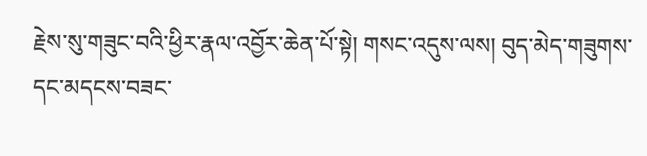རྗེས་སུ་གཟུང་བའི་ཕྱིར་རྣལ་འབྱོར་ཆེན་པོ་སྟེ། གསང་འདུས་ལས། བུད་མེད་གཟུགས་དང་མདངས་བཟང་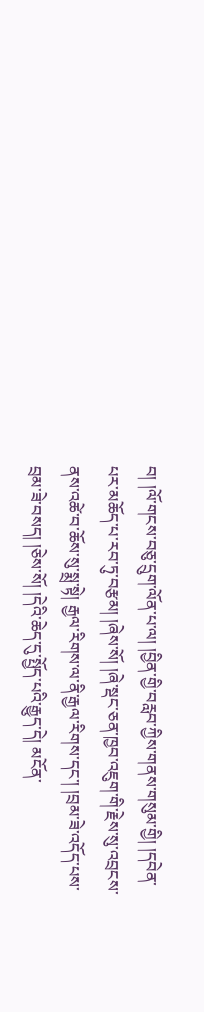བ། །ལོ་གངས་བཅུ་དྲུག་ལོན་པ་ལ། །བྱིན་གྱི་བརླབ་ཀྱིས་གནས་གསུམ་གྱི། །དབེན་པར་མཆོད་པ་རབ་ཏུ་བརྩམ། །ཞེས་སོ། །ཞེ་སྡང་ཅན་ཁྱབ་འཇུག་གི་རྗེས་སུ་འབྲངས་ནས་འཚེ་བ་ཆོས་སུ་སྨྲ་སྟེ། རྒྱལ་རིགས་ལ་ནི་རྒྱལ་རིགས་དང་། །བྲམ་ཟེ་འདོད་པས་བྲམ་ཟེ་བསད། །ཅེས་སོ། །དེའི་ཆེད་དུ་སྤྱོད་པའི་རྒྱུད་དེ། མངོན་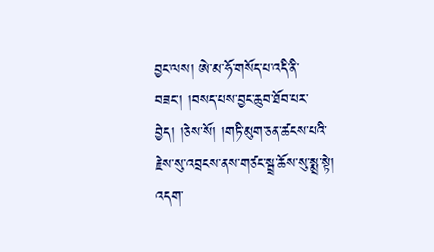བྱང་ལས། ཨེ་མ་ཧོ་གསོད་པ་འདི་ནི་བཟང་། །བསད་པས་བྱང་ཆུབ་ཐོབ་པར་བྱེད། །ཅེས་སོ། །གཏི་མུག་ཅན་ཚངས་པའི་རྗེས་སུ་འབྲངས་ནས་གཙང་སྦྲ་ཆོས་སུ་སྨྲ་སྟེ། འདག་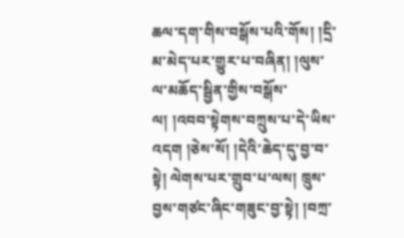ཆལ་དག་གིས་བསྒོས་པའི་གོས། །དྲི་མ་མེད་པར་གྱུར་པ་བཞིན། །ལུས་ལ་མཆོད་སྦྱིན་གྱིས་བསྒོས་ལ། །འབབ་སྟེགས་བཀྲུས་པ་དེ་ཡིས་འདག །ཅེས་སོ། །དེའི་ཆེད་དུ་བྱ་བ་སྟེ། ལེགས་པར་གྲུབ་པ་ལས། ཁྲུས་བྱས་གཙང་ཞིང་གཟུང་བྱ་སྟེ། །བཀྲ་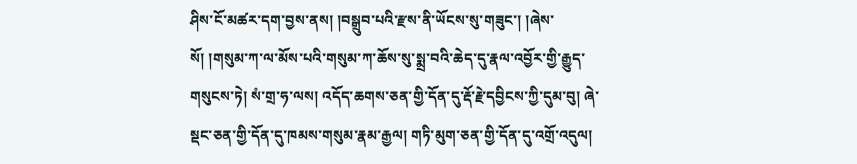ཤིས་ངོ་མཚར་དག་བྱས་ནས། །བསྒྲུབ་པའི་རྫས་ནི་ཡོངས་སུ་གཟུང་། །ཞེས་སོ། །གསུམ་ཀ་ལ་མོས་པའི་གསུམ་ཀ་ཆོས་སུ་སྨྲ་བའི་ཆེད་དུ་རྣལ་འབྱོར་གྱི་རྒྱུད་གསུངས་ཏེ། སཾ་གྲ་ཧ་ལས། འདོད་ཆགས་ཅན་གྱི་དོན་དུ་རྡོ་རྗེ་དབྱིངས་ཀྱི་དུམ་བུ། ཞེ་སྡང་ཅན་གྱི་དོན་དུ་ཁམས་གསུམ་རྣམ་རྒྱལ། གཏི་མུག་ཅན་གྱི་དོན་དུ་འགྲོ་འདུལ།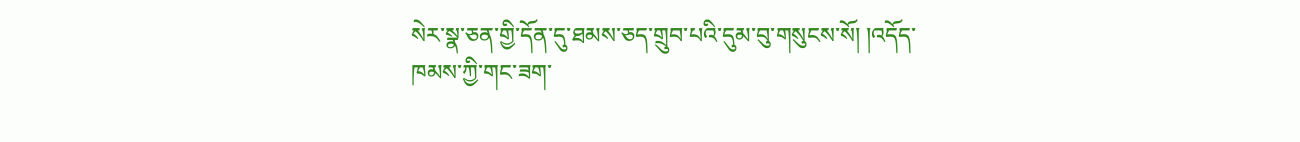སེར་སྣ་ཅན་གྱི་དོན་དུ་ཐམས་ཅད་གྲུབ་པའི་དུམ་བུ་གསུངས་སོ། །འདོད་ཁམས་ཀྱི་གང་ཟག་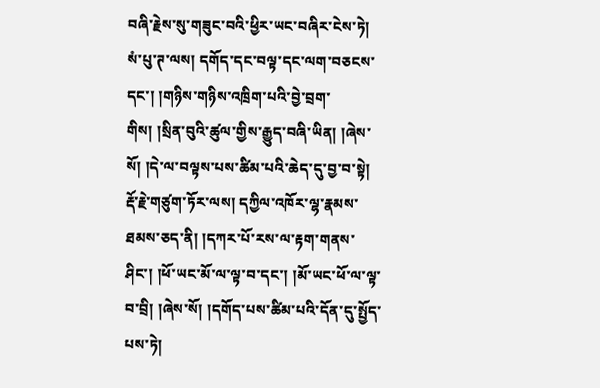བཞི་རྗེས་སུ་གཟུང་བའི་ཕྱིར་ཡང་བཞིར་ངེས་ཏེ། སཾ་པུ་ཊ་ལས། དགོད་དང་བལྟ་དང་ལག་བཅངས་དང་། །གཉིས་གཉིས་འཁྲིག་པའི་བྱེ་བྲག་གིས། །སྲིན་བུའི་ཚུལ་གྱིས་རྒྱུད་བཞི་ཡིན། །ཞེས་སོ། །དེ་ལ་བལྟས་པས་ཚིམ་པའི་ཆེད་དུ་བྱ་བ་སྟེ། རྡོ་རྗེ་གཙུག་ཏོར་ལས། དཀྱིལ་འཁོར་ལྷ་རྣམས་ཐམས་ཅད་ནི། །དཀར་པོ་རས་ལ་རྟག་གནས་ཤིང་། །ཕོ་ཡང་མོ་ལ་ལྟ་བ་དང་། །མོ་ཡང་ཕོ་ལ་ལྟ་བ་བྲི། །ཞེས་སོ། །དགོད་པས་ཚིམ་པའི་དོན་དུ་སྤྱོད་པས་ཏེ།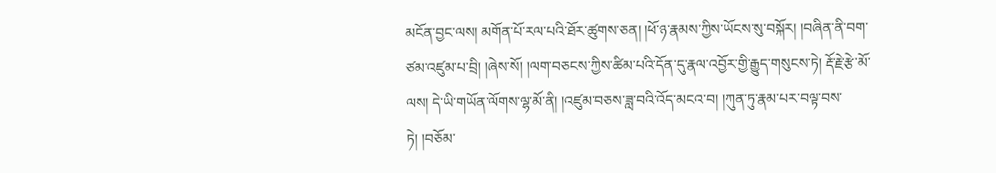མངོན་བྱང་ལས། མགོན་པོ་རལ་པའི་ཐོར་ཚུགས་ཅན། །ཕོ་ཉ་རྣམས་ཀྱིས་ཡོངས་སུ་བསྐོར། །བཞིན་ནི་བག་ཙམ་འཛུམ་པ་བྲི། །ཞེས་སོ། །ལག་བཅངས་ཀྱིས་ཚིམ་པའི་དོན་དུ་རྣལ་འབྱོར་གྱི་རྒྱུད་གསུངས་ཏེ། རྡོ་རྗེ་རྩེ་མོ་ལས། དེ་ཡི་གཡོན་ལོགས་ལྷ་མོ་ནི། །འཛུམ་བཅས་ཟླ་བའི་འོད་མངའ་བ། །ཀུན་ཏུ་རྣམ་པར་བལྟ་བས་ཏེ། །བཅོམ་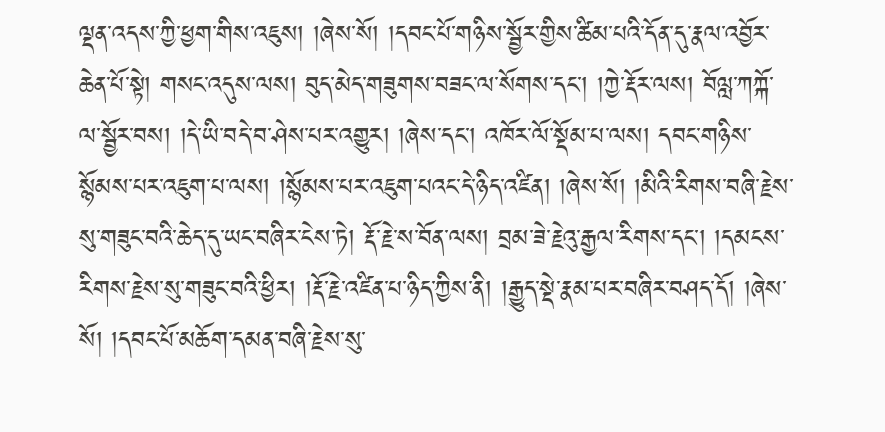ལྡན་འདས་ཀྱི་ཕྱག་གིས་འཇུས། །ཞེས་སོ། །དབང་པོ་གཉིས་སྦྱོར་གྱིས་ཚིམ་པའི་དོན་དུ་རྣལ་འབྱོར་ཆེན་པོ་སྟེ། གསང་འདུས་ལས། བུད་མེད་གཟུགས་བཟང་ལ་སོགས་དང་། །ཀྱེ་རྡོར་ལས། བོལླ་ཀཀྐོ་ལ་སྦྱོར་བས། །དེ་ཡི་བདེ་བ་ཤེས་པར་འགྱུར། །ཞེས་དང་། འཁོར་ལོ་སྡོམ་པ་ལས། དབང་གཉིས་སྙོམས་པར་འཇུག་པ་ལས། །སྙོམས་པར་འཇུག་པའང་དེ་ཉིད་འཛིན། །ཞེས་སོ། །མིའི་རིགས་བཞི་རྗེས་སུ་གཟུང་བའི་ཆེད་དུ་ཡང་བཞིར་ངེས་ཏེ། རྡོ་རྗེ་ས་བོན་ལས། བྲམ་ཟེ་རྗེའུ་རྒྱལ་རིགས་དང་། །དམངས་རིགས་རྗེས་སུ་གཟུང་བའི་ཕྱིར། །རྡོ་རྗེ་འཛིན་པ་ཉིད་ཀྱིས་ནི། །རྒྱུད་སྡེ་རྣམ་པར་བཞིར་བཤད་དོ། །ཞེས་སོ། །དབང་པོ་མཆོག་དམན་བཞི་རྗེས་སུ་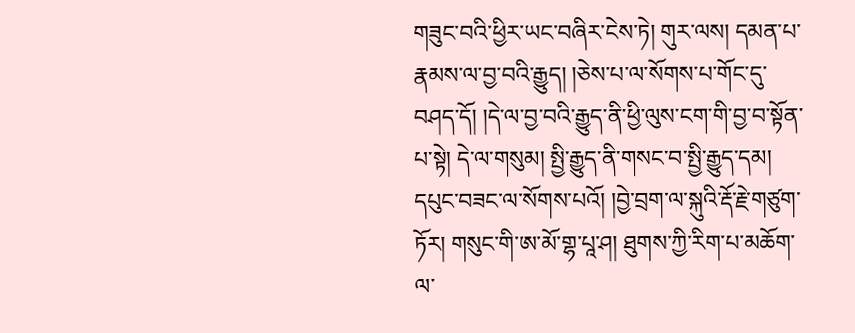གཟུང་བའི་ཕྱིར་ཡང་བཞིར་ངེས་ཏེ། གུར་ལས། དམན་པ་རྣམས་ལ་བྱ་བའི་རྒྱུད། །ཅེས་པ་ལ་སོགས་པ་གོང་དུ་བཤད་དོ། །དེ་ལ་བྱ་བའི་རྒྱུད་ནི་ཕྱི་ལུས་ངག་གི་བྱ་བ་སྟོན་པ་སྟེ། དེ་ལ་གསུམ། སྤྱི་རྒྱུད་ནི་གསང་བ་སྤྱི་རྒྱུད་དམ། དཔུང་བཟང་ལ་སོགས་པའོ། །བྱེ་བྲག་ལ་སྐུའི་རྡོ་རྗེ་གཙུག་ཏོར། གསུང་གི་ཨ་མོ་གྷ་པཱ་ཤ། ཐུགས་ཀྱི་རིག་པ་མཆོག་ལ་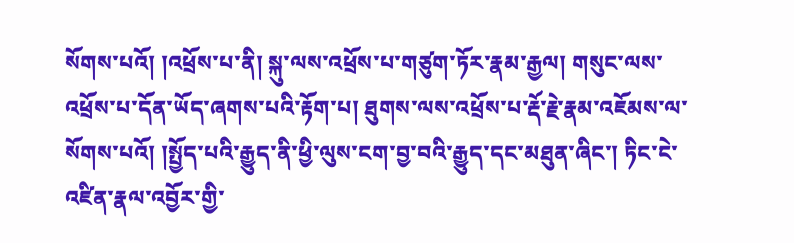སོགས་པའོ། །འཕྲོས་པ་ནི། སྐུ་ལས་འཕྲོས་པ་གཙུག་ཏོར་རྣམ་རྒྱལ། གསུང་ལས་འཕྲོས་པ་དོན་ཡོད་ཞགས་པའི་རྟོག་པ། ཐུགས་ལས་འཕྲོས་པ་རྡོ་རྗེ་རྣམ་འཇོམས་ལ་སོགས་པའོ། །སྤྱོད་པའི་རྒྱུད་ནི་ཕྱི་ལུས་ངག་བྱ་བའི་རྒྱུད་དང་མཐུན་ཞིང་། ཏིང་ངེ་འཛིན་རྣལ་འབྱོར་གྱི་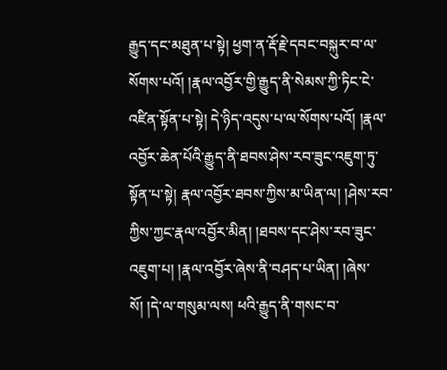རྒྱུད་དང་མཐུན་པ་སྟེ། ཕྱག་ན་རྡོ་རྗེ་དབང་བསྐུར་བ་ལ་སོགས་པའོ། །རྣལ་འབྱོར་གྱི་རྒྱུད་ནི་སེམས་ཀྱི་ཏིང་ངེ་འཛིན་སྟོན་པ་སྟེ། དེ་ཉིད་འདུས་པ་ལ་སོགས་པའོ། །རྣལ་འབྱོར་ཆེན་པོའི་རྒྱུད་ནི་ཐབས་ཤེས་རབ་ཟུང་འཇུག་ཏུ་སྟོན་པ་སྟེ། རྣལ་འབྱོར་ཐབས་ཀྱིས་མ་ཡིན་ལ། །ཤེས་རབ་ཀྱིས་ཀྱང་རྣལ་འབྱོར་མིན། །ཐབས་དང་ཤེས་རབ་ཟུང་འཇུག་པ། །རྣལ་འབྱོར་ཞེས་ནི་བཤད་པ་ཡིན། །ཞེས་སོ། །དེ་ལ་གསུམ་ལས། ཕའི་རྒྱུད་ནི་གསང་བ་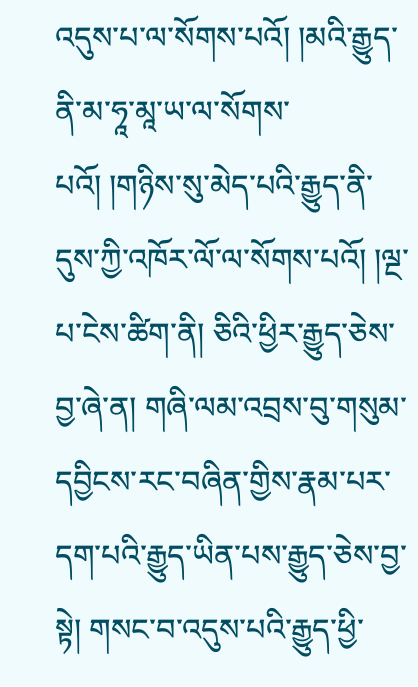འདུས་པ་ལ་སོགས་པའོ། །མའི་རྒྱུད་ནི་མ་ཧཱ་མཱ་ཡ་ལ་སོགས་པའོ། །གཉིས་སུ་མེད་པའི་རྒྱུད་ནི་དུས་ཀྱི་འཁོར་ལོ་ལ་སོགས་པའོ། །ལྔ་པ་ངེས་ཚིག་ནི། ཅིའི་ཕྱིར་རྒྱུད་ཅེས་བྱ་ཞེ་ན། གཞི་ལམ་འབྲས་བུ་གསུམ་དབྱིངས་རང་བཞིན་གྱིས་རྣམ་པར་དག་པའི་རྒྱུད་ཡིན་པས་རྒྱུད་ཅེས་བྱ་སྟེ། གསང་བ་འདུས་པའི་རྒྱུད་ཕྱི་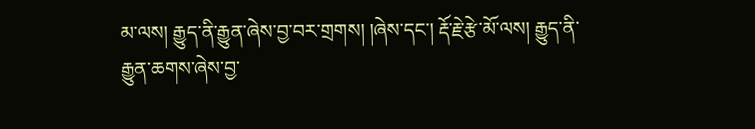མ་ལས། རྒྱུད་ནི་རྒྱུན་ཞེས་བྱ་བར་གྲགས། །ཞེས་དང་། རྡོ་རྗེ་རྩེ་མོ་ལས། རྒྱུད་ནི་རྒྱུན་ཆགས་ཞེས་བྱ་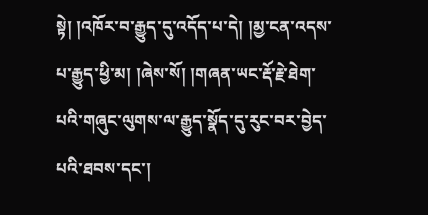སྟེ། །འཁོར་བ་རྒྱུད་དུ་འདོད་པ་དེ། །མྱ་ངན་འདས་པ་རྒྱུད་ཕྱི་མ། །ཞེས་སོ། །གཞན་ཡང་རྡོ་རྗེ་ཐེག་པའི་གཞུང་ལུགས་ལ་རྒྱུད་སྣོད་དུ་རུང་བར་བྱེད་པའི་ཐབས་དང་།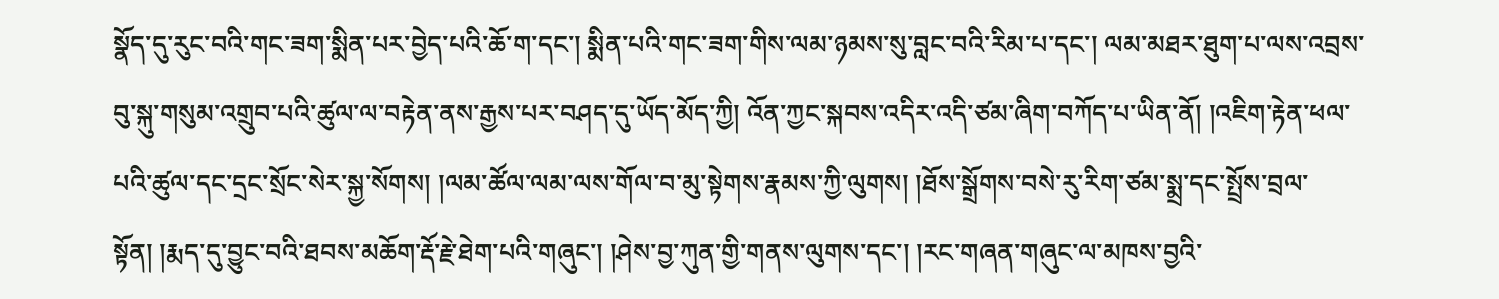སྣོད་དུ་རུང་བའི་གང་ཟག་སྨིན་པར་བྱེད་པའི་ཆོ་ག་དང་། སྨིན་པའི་གང་ཟག་གིས་ལམ་ཉམས་སུ་བླང་བའི་རིམ་པ་དང་། ལམ་མཐར་ཐུག་པ་ལས་འབྲས་བུ་སྐུ་གསུམ་འགྲུབ་པའི་ཚུལ་ལ་བརྟེན་ནས་རྒྱས་པར་བཤད་དུ་ཡོད་མོད་ཀྱི། འོན་ཀྱང་སྐབས་འདིར་འདི་ཙམ་ཞིག་བཀོད་པ་ཡིན་ནོ། །འཇིག་རྟེན་ཕལ་པའི་ཚུལ་དང་དྲང་སྲོང་སེར་སྐྱ་སོགས། །ལམ་ཚོལ་ལམ་ལས་གོལ་བ་མུ་སྟེགས་རྣམས་ཀྱི་ལུགས། །ཐོས་སྒྲོགས་བསེ་རུ་རིག་ཙམ་སྨྲ་དང་སྤྲོས་བྲལ་སྟོན། །རྨད་དུ་བྱུང་བའི་ཐབས་མཆོག་རྡོ་རྗེ་ཐེག་པའི་གཞུང་། །ཤེས་བྱ་ཀུན་གྱི་གནས་ལུགས་དང་། །རང་གཞན་གཞུང་ལ་མཁས་བྱའི་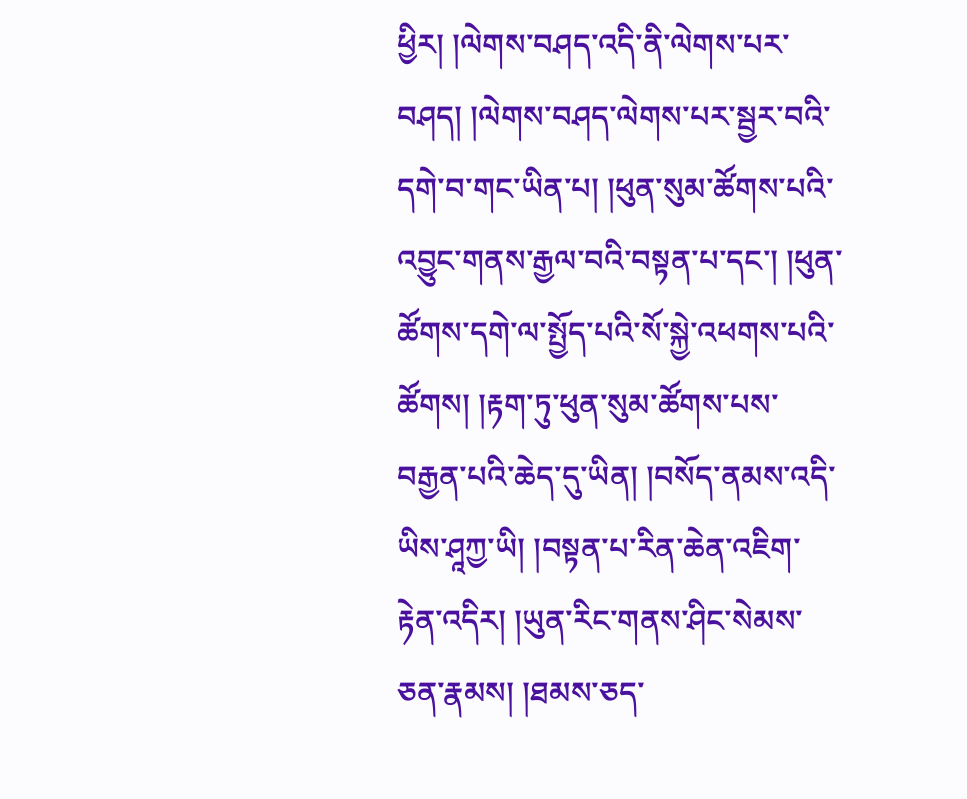ཕྱིར། །ལེགས་བཤད་འདི་ནི་ལེགས་པར་བཤད། །ལེགས་བཤད་ལེགས་པར་སྦྱར་བའི་དགེ་བ་གང་ཡིན་པ། །ཕུན་སུམ་ཚོགས་པའི་འབྱུང་གནས་རྒྱལ་བའི་བསྟན་པ་དང་། །ཕུན་ཚོགས་དགེ་ལ་སྤྱོད་པའི་སོ་སྐྱེ་འཕགས་པའི་ཚོགས། །རྟག་ཏུ་ཕུན་སུམ་ཚོགས་པས་བརྒྱན་པའི་ཆེད་དུ་ཡིན། །བསོད་ནམས་འདི་ཡིས་ཤཱཀྱ་ཡི། །བསྟན་པ་རིན་ཆེན་འཇིག་རྟེན་འདིར། །ཡུན་རིང་གནས་ཤིང་སེམས་ཅན་རྣམས། །ཐམས་ཅད་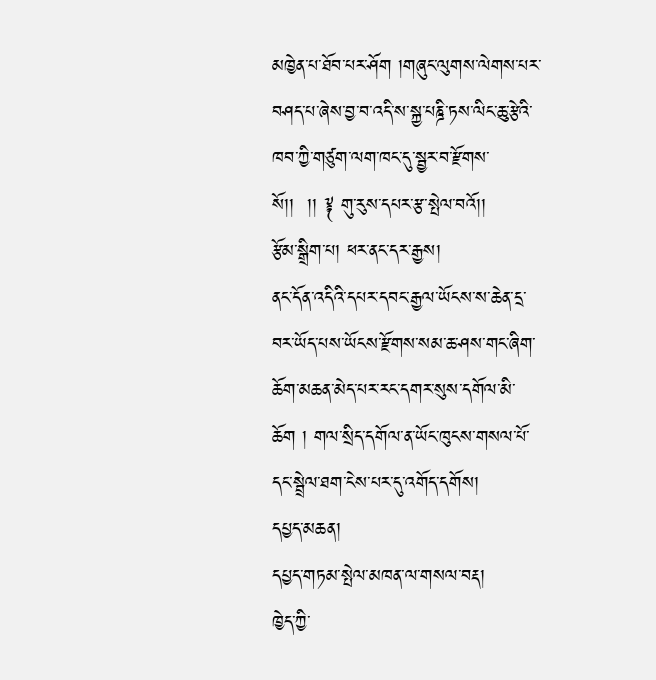མཁྱེན་པ་ཐོབ་པར་ཤོག །གཞུང་ལུགས་ལེགས་པར་བཤད་པ་ཞེས་བྱ་བ་འདི་ས་སྐྱ་པཎྜི་ཏས་ལིང་ཆུ་རྩེའི་ཁབ་ཀྱི་གཙུག་ལག་ཁང་དུ་སྦྱར་བ་རྫོགས་སོ།།  །། ༈ གུ་རུས་དཔར་རྩ་སྤེལ་བའོ།།
རྩོམ་སྒྲིག་པ། ཕར་ནང་དར་རྒྱས།
ནང་དོན་འདིའི་དཔར་དབང་རྒྱལ་ཡོངས་ས་ཆེན་དྲ་བར་ཡོད་པས་ཡོངས་རྫོགས་སམ་ཆ་ཤས་གང་ཞིག་ཆོག་མཆན་མེད་པར་རང་དགར་སུས་དགོལ་མི་ཆོག ། གལ་སྲིད་དགོལ་ན་ཡོང་ཁུངས་གསལ་པོ་དང་སྦྲེལ་ཐག་ངེས་པར་དུ་འགོད་དགོས།
དཔྱད་མཆན།
དཔྱད་གཏམ་སྤེལ་མཁན་ལ་གསལ་བརྡ།
ཁྱེད་ཀྱི་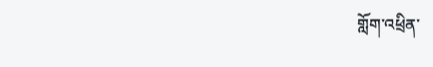གློག་འཕྲིན་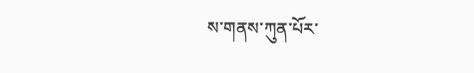ས་གནས་ཀུན་པོར་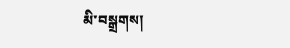མི་བསྒྲགས།